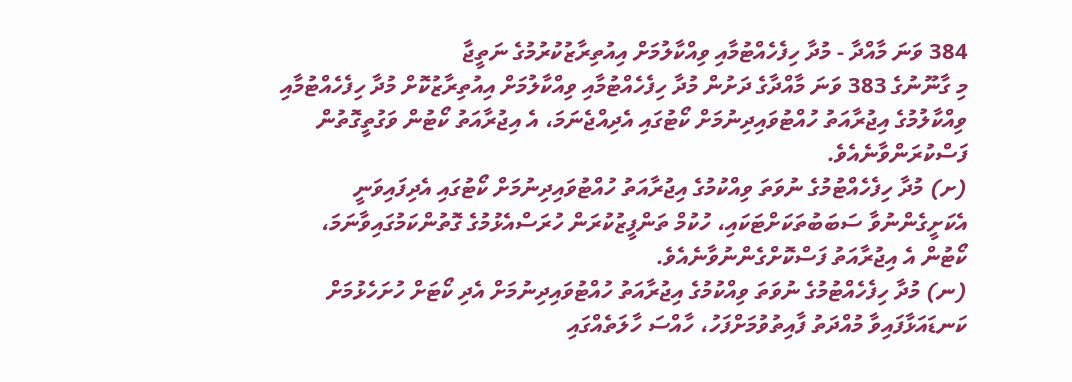384 ވަނަ މާއްދާ - މުދާ ހިފެހެއްޓުމާއި ވިއްކާލުމަށް އިއުތިރާޒުކުރުމުގެ ނަތީޖާ
މި ގާނޫނުގެ 383 ވަނަ މާއްދާގެ ދަށުން މުދާ ހިފެހެއްޓުމާއި ވިއްކާލުމަށް އިއުތިރާޒުކޮށް މުދާ ހިފެހެއްޓުމާއި ވިއްކާލުމުގެ އިޖުރާއަތު ހުއްޓުވައިދިނުމަށް ކޯޓުގައި އެދިއްޖެނަމަ، އެ އިޖުރާއަތު ކޯޓުން ވަގުތީގޮތުން ފަސްކުރަންވާނެއެވެ.
(ށ) މުދާ ހިފެހެއްޓުމުގެ ނުވަތަ ވިއްކުމުގެ އިޖުރާއަތު ހުއްޓުވައިދިނުމަށް ކޯޓުގައި އެދިފައިވަނީ އެކަށީގެންނުވާ ސަބަބުތަކަށްޓަކައި، ހުކުމް ތަންފީޒުކުރަން ހުރަސްއެޅުމުގެ ގޮތުންކަމުގައިވާނަމަ، ކޯޓުން އެ އިޖުރާއަތު ފަސްކޮށްގެންނުވާނެއެވެ.
(ނ) މުދާ ހިފެހެއްޓުމުގެ ނުވަތަ ވިއްކުމުގެ އިޖުރާއަތު ހުއްޓުވައިދިނުމަށް އެދި ކޯޓަށް ހުށަހެޅުމަށް ކަނޑައަޅާފައިވާ މުއްދަތު ފާއިތުވުމަށްފަހު، ހާއްސަ ހާލަތެއްގައި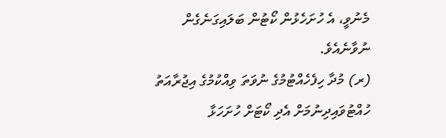މެނުވީ، އެ ހުށަހެޅުން ކޯޓުން ބަލައިގަނެގެން ނުވާނެއެވެ.
(ރ) މުދާ ހިފެހެއްޓުމުގެ ނުވަތަ ވިއްކުމުގެ އިޖުރާއަތު ހުއްޓުވައިދިނުމަށް އެދި ކޯޓަށް ހުށަހަޅާ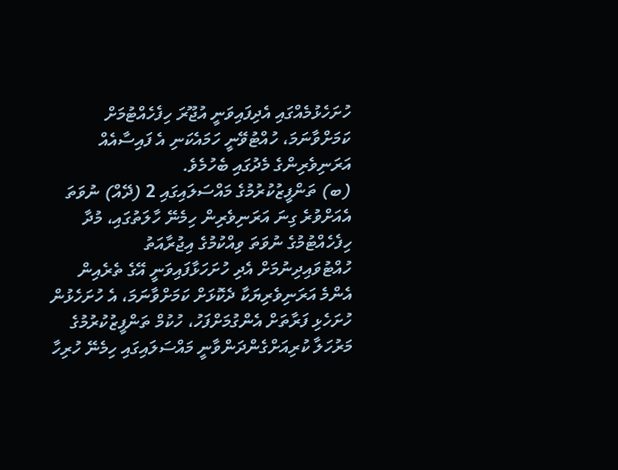ހުށަހެޅުމެއްގައި އެދިފައިވަނީ އުޖޫރަ ހިފެހެއްޓުމަށް ކަމަށްވާނަމަ، ހުއްޓުވޭނީ ހަމައެކަނި އެ ފައިސާއެއް އަރަނިވެރިންގެ މެދުގައި ބެހުމެވެ.
(ބ) ތަންފީޒުކުރުމުގެ މައްސަލައިގައި 2 (ދޭއް) ނުވަތަ އެއަށްވުރެ ގިނަ އަރަނިވެރިން ހިމެނޭ ހާލަތުގައި، މުދާ ހިފެހެއްޓުމުގެ ނުވަތަ ވިއްކުމުގެ އިޖުރާއަތު ހުއްޓުވައިދިނުމަށް އެދި ހުށަހަޅާފައިވަނީ އޭގެ ތެރެއިން އެންމެ އަރަނިވެރިޔަކާ ދެކޮޅަށް ކަމަށްވާނަމަ، އެ ހުށަހެޅުން ހުށަހެޅި ފަރާތަށް އެންގުމަށްފަހު، ހުކުމް ތަންފީޒުކުރުމުގެ މަރުހަލާ ކުރިއަށްގެންދަންވާނީ މައްސަލައިގައި ހިމެނޭ ހުރިހާ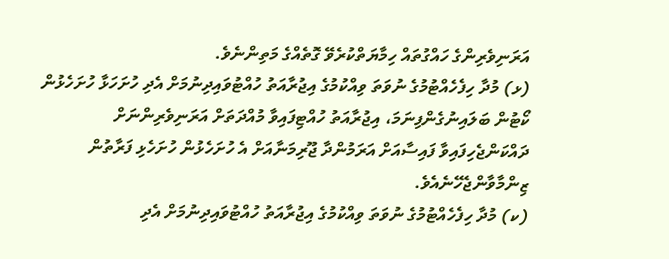އަރަނިވެރިންގެ ހައްގުތައް ހިމާޔަތްކުރެވޭ ގޮތެއްގެ މަތިންނެވެ.
(ޅ) މުދާ ހިފެހެއްޓުމުގެ ނުވަތަ ވިއްކުމުގެ އިޖުރާއަތު ހުއްޓުވައިދިނުމަށް އެދި ހުށަހަޅާ ހުށަހެޅުން ކޯޓުން ބަލައިނުގެންފިނަމަ، އިޖުރާއަތު ހުއްޓިފައިވާ މުއްދަތަށް އަރަނިވެރިންނަށް ދައްކަންޖެހިފައިވާ ފައިސާއަށް އަރަމުންދާ ޖޫރިމަނާއަށް އެ ހުށަހެޅުން ހުށަހެޅި ފަރާތުން ޒިންމާވާންޖެހޭނެއެވެ.
(ކ) މުދާ ހިފެހެއްޓުމުގެ ނުވަތަ ވިއްކުމުގެ އިޖުރާއަތު ހުއްޓުވައިދިނުމަށް އެދި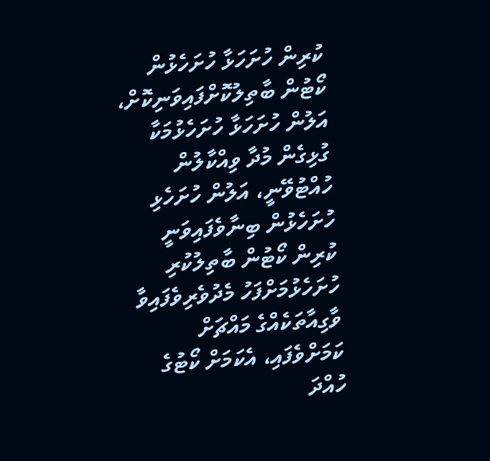ކުރިން ހުށަހަޅާ ހުށަހެޅުން ކޯޓުން ބާތިލުކޮށްފައިވަނިކޮށް، އަލުން ހުށަހަޅާ ހުށަހެޅުމަކާ ގުޅިގެން މުދާ ވިއްކާލުން ހުއްޓުވޭނީ، އަލުން ހުށަހެޅި ހުށަހެޅުން ބިނާވެފައިވަނީ ކުރިން ކޯޓުން ބާތިލުކުރި ހުށަހެޅުމަށްފަހު މެދުވެރިވެފައިވާ ވާގިއާތަކެއްގެ މައްޗަށް ކަމަށްވެފައި، އެކަމަށް ކޯޓުގެ ހުއްދަ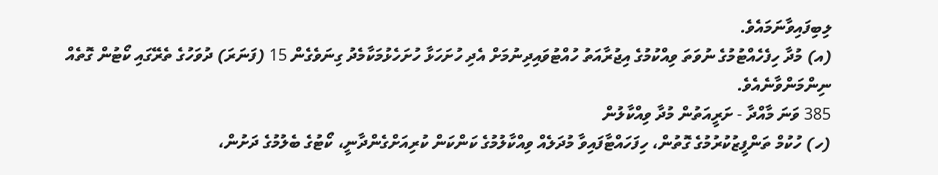ލިބިފައިވާނަމައެވެ.
(އ) މުދާ ހިފެހެއްޓުމުގެ ނުވަތަ ވިއްކުމުގެ އިޖުރާއަތު ހުއްޓުވައިދިނުމަށް އެދި ހުށަހަޅާ ހުށަހެޅުމަކާމެދު ގިނަވެގެން 15 (ފަނަރަ) ދުވަހުގެ ތެރޭގައި ކޯޓުން ގޮތެއް ނިންމަންވާނެއެވެ.
385 ވަނަ މާއްދާ - ށަރީއަތުން މުދާ ވިއްކާލުން
(ހ) ހުކުމް ތަންފީޒުކުރުމުގެ ގޮތުން، ހިފަހައްޓާފައިވާ މުދަލެއް ވިއްކާލުމުގެ ކަންކަން ކުރިއަށްގެންދާނީ، ކޯޓުގެ ބެލުމުގެ ދަށުން،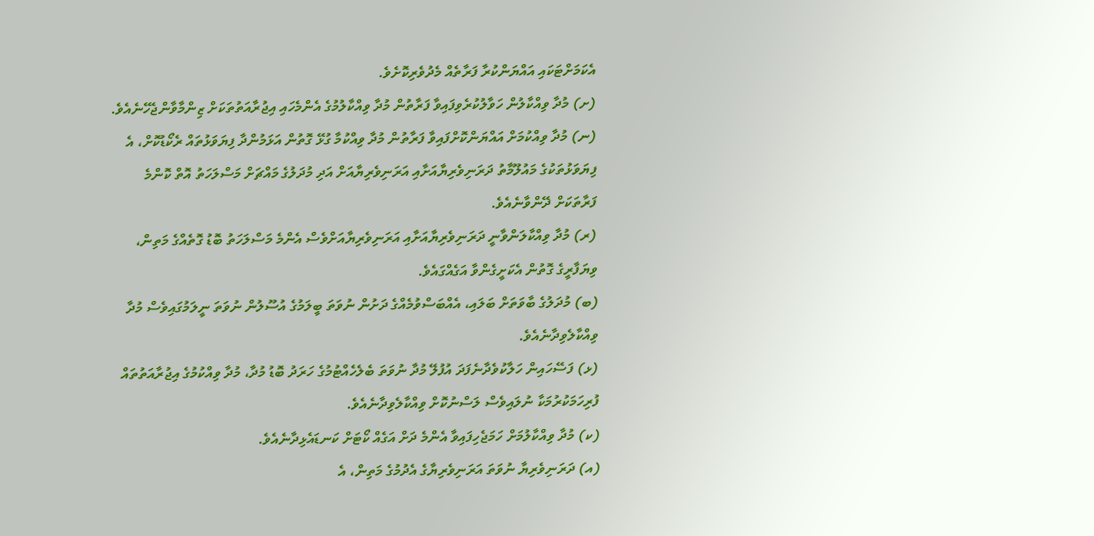އެކަމަށްޓަކައި އައްޔަންކުރާ ފަރާތެއް މެދުވެރިކޮށެވެ.
(ށ) މުދާ ވިއްކާލުން ހަވާލުކުރެވިފައިވާ ފަރާތުން މުދާ ވިއްކާލުމުގެ އެންމެހައި އިޖުރާއަތުތަކަށް ޒިންމާވާންޖެހޭނެއެވެ.
(ނ) މުދާ ވިއްކުމަށް އައްޔަންކޮށްފައިވާ ފަރާތުން މުދާ ވިއްކުމާ ގުޅޭ ގޮތުން އަޅަމުންދާ ފިޔަވަޅުތައް ރެކޯޑުކޮށް، އެ ފިޔަވަޅުތަކުގެ މައުލޫމާތު ދަރަނިވެރިޔާއަށާއި އަރަނިވެރިޔާއަށް އަދި މުދަލުގެ މައްޗަށް މަސްލަހަތު އޮތް ކޮންމެ ފަރާތަކަށް ދޭންވާނެއެވެ.
(ރ) މުދާ ވިއްކާލަންވާނީ ދަރަނިވެރިޔާއަށާއި އަރަނިވެރިޔާއަށްވެސް އެންމެ މަސްލަހަތު ބޮޑު ގޮތެއްގެ މަތިން، ވިޔަފާރީގެ ގޮތުން އެކަށީގެންވާ އަގެއްގައެވެ.
(ބ) މުދަލުގެ ބާވަތަށް ބަލައި، އެއްބަސްވުމެއްގެ ދަށުން ނުވަތަ ބީލަމުގެ އުސޫލުން ނުވަތަ ނީލަމުގައިވެސް މުދާ ވިއްކާލެވިދާނެއެވެ.
(ޅ) ފަސޭހައިން ހަލާކުވެދާނެފަދަ އުފުލޭ މުދާ ނުވަތަ ބެލެހެއްޓުމުގެ ހަރަދު ބޮޑު މުދާ، މުދާ ވިއްކުމުގެ އިޖުރާއަތުތައް ފުރިހަމަކުރުމަކާ ނުލައިވެސް ލަސްނުކޮށް ވިއްކާލެވިދާނެއެވެ.
(ކ) މުދާ ވިއްކާލުމަށް ހަމަޖެހިފައިވާ އެންމެ ދަށް އަގެއް ކޯޓަށް ކަނޑައެޅިދާނެއެވެ.
(އ) ދަރަނިވެރިޔާ ނުވަތަ އަރަނިވެރިޔާގެ އެދުމުގެ މަތިން، އެ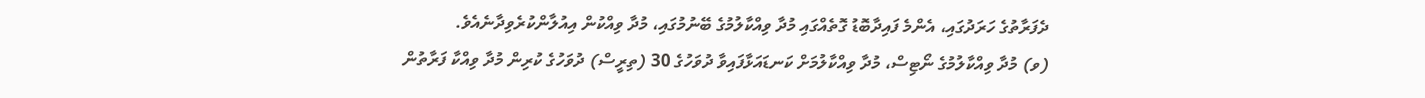ދެފަރާތުގެ ހަރަދުގައި، އެންމެ ފައިދާބޮޑު ގޮތެއްގައި މުދާ ވިއްކާލުމުގެ ބޭނުމުގައި، މުދާ ވިއްކުން އިއުލާންކުރެވިދާނެއެވެ.
(ވ) މުދާ ވިއްކާލުމުގެ ނޯޓިސް، މުދާ ވިއްކާލުމަށް ކަނޑައަޅާފައިވާ ދުވަހުގެ 30 (ތިރީސް) ދުވަހުގެ ކުރިން މުދާ ވިއްކާ ފަރާތުން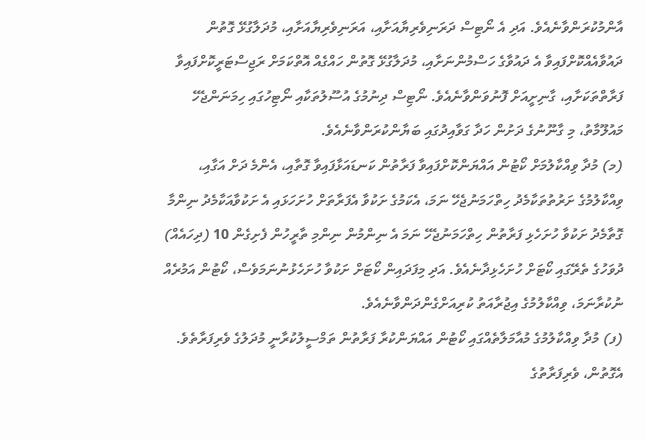އާންމުކުރަންވާނެއެވެ. އަދި އެ ނޯޓިސް ދަރަނިވެރިޔާއަށާއި، އަރަނިވެރިޔާއަށާއި، މުދަލާގުޅޭ ގޮތުން ދައުވާއެއްކޮށްފައިވާ އެ ދައުވާގެ ހަސްމުންނަށާއި، މުދަލާގުޅޭ ގޮތުން ހައްގެއް އޮތްކަމަށް ރަޖިސްޓަރީކޮށްފައިވާ ފަރާތްތަކަށާއި، ގާނިށީއަށް ފޮނުވަންވާނެއެވެ. ނޯޓިސް ދިނުމުގެ އުސޫލުތަކާއި ނޯޓިހުގައި ހިމަނަންޖެހޭ މައުލޫމާތު، މި ގާނޫނުގެ ދަށުން ހަދާ ގަވާއިދުގައި ބަޔާންކުރަންވާނެއެވެ.
(މ) މުދާ ވިއްކާލުމަށް ކޯޓުން އައްޔަންކޮށްފައިވާ ފަރާތުން ކަނޑައަޅާފައިވާ ގޮތާއި، އެންމެ ދަށް އަގާއި، ވިއްކާލުމުގެ ށަރުތުތަކާމެދު ހިތްހަމަނުޖެހޭ ނަމަ، އެކަމުގެ ށަކުވާ އެފަރާތަށް ހުށަހަޅައި އެ ށަކުވާއަކާމެދު ނިންމާ ގޮތާމެދު ށަކުވާ ހުށަހެޅި ފަރާތުން ހިތްހަމަނުޖެހޭ ނަމަ އެ ނިންމުން ނިންމި ތާރީހުން ފެށިގެން 10 (ދިހައެއް) ދުވަހުގެ ތެރޭގައި ކޯޓަށް ހުށަހެޅިދާނެއެވެ. އަދި މިފަދައިން ކޯޓަށް ށަކުވާ ހުށަހެޅުނުނަމަވެސް، ކޯޓުން އަމުރެއް ނުކުރާނަމަ، ވިއްކާލުމުގެ އިޖުރާއަތު ކުރިއަށްގެންދަންވާނެއެވެ.
(ފ) މުދާ ވިއްކާލުމުގެ މުއާމަލާތެއްގައި ކޯޓުން އައްޔަންކުރާ ފަރާތުން ތަމްސީލުކުރާނީ މުދަލުގެ ވެރިފަރާތެވެ. އެގޮތުން، ވެރިފަރާތުގެ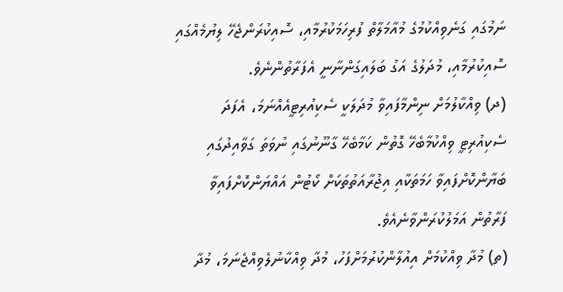ނަމުގައި ގަނެވިއްކުމުގެ މުއާމަލާތް ފުރިހަމަކުރުމާއި، ސޮއިކުރަންޖެހޭ ލިޔުމެއްގައި ސޮއިކުރުމާއި، މުދަލުގެ އަގު ބަލައިގަންނާނީ އެފަރާތުންނެވެ.
(ދ) ވިއްކާލުމަށް ނިންމާފައިވާ މުދަލަކީ ސެކިއުރިޓީއެއްނަމަ، އެފަދަ ސެކިއުރިޓީ ވިއްކުމާބެހޭ ގޮތުން ކަމާބެހޭ ގާނޫނުގައި ނުވަތަ ގަވާއިދުގައި ބަޔާންކޮށްފައިވާ ހަމަތަކާއި އިޖުރާއަތުތަކަށް ކޯޓުން އައްޔަންކޮށްފައިވާ ފަރާތުން އަމަލުކުރަންވާނެއެވެ.
(ތ) މުދާ ވިއްކުމަށް އިއުލާންކުރުމަށްފަހު، މުދާ ވިއްކާނުލެވިއްޖެނަމަ، މުދާ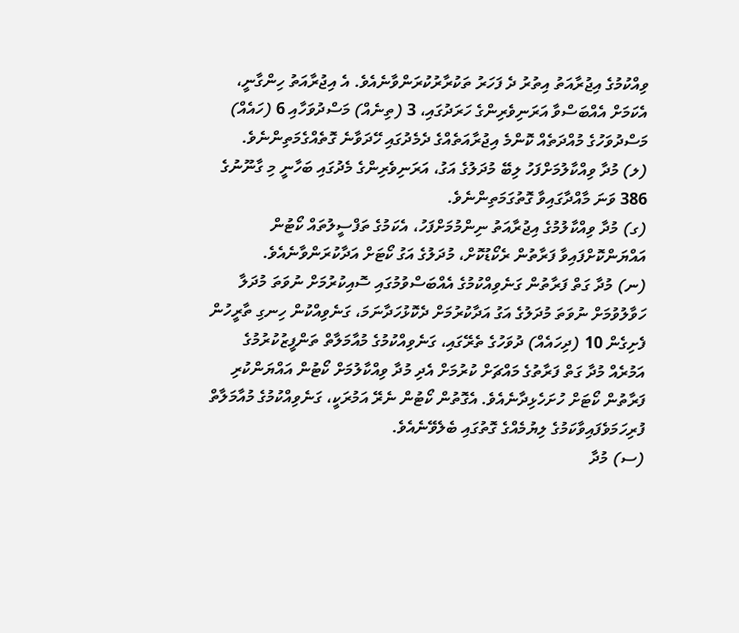ވިއްކުމުގެ އިޖުރާއަތު އިތުރު ދެ ފަހަރު ތަކުރާރުކުރަންވާނެއެވެ. އެ އިޖުރާއަތު ހިންގާނީ، އެކަމަށް އެއްބަސްވާ އަރަނިވެރިންގެ ހަރަދުގައި، 3 (ތިނެއް) މަސްދުވަހާއި 6 (ހައެއް) މަސްދުވަހުގެ މުއްދަތެއް ކޮންމެ އިޖުރާއަތެއްގެ ދެމެދުގައި ހޭދަވާނެ ގޮތެއްގެމަތިންނެވެ.
(ލ) މުދާ ވިއްކާލުމަށްފަހު ލިބޭ މުދަލުގެ އަގު، އަރަނިވެރިންގެ މެދުގައި ބަހާނީ މި ގާނޫނުގެ 386 ވަނަ މާއްދާގައިވާ ގޮތުގަމަތިންނެވެ.
(ގ) މުދާ ވިއްކާލުމުގެ އިޖުރާއަތު ނިންމުމަށްފަހު، އެކަމުގެ ތަފްސީލުތައް ކޯޓުން އައްޔަންކޮށްފައިވާ ފަރާތުން ރެކޯޑުކޮށް، މުދަލުގެ އަގު ކޯޓަށް އަދާކުރަންވާނެއެވެ.
(ނ) މުދާ ގަތް ފަރާތުން ގަނެވިއްކުމުގެ އެއްބަސްވުމުގައި ސޮއިކުރުމަށް ނުވަތަ މުދަލާ ހަވާލުވުމަށް ނުވަތަ މުދަލުގެ އަގު އަދާކުރުމަށް ދެކޮޅުހަދާނަމަ، ގަނެވިއްކުން ހިނގި ތާރީހުން ފެށިގެން 10 (ދިހައެއް) ދުވަހުގެ ތެރޭގައި، ގަނެވިއްކުމުގެ މުއާމަލާތް ތަންފީޒުކުރުމުގެ އަމުރެއް މުދާ ގަތް ފަރާތުގެ މައްޗަށް ކުރުމަށް އެދި މުދާ ވިއްކާލުމަށް ކޯޓުން އައްޔަންކުރި ފަރާތުން ކޯޓަށް ހުށަހެޅިދާނެއެވެ. އެގޮތުން ކޯޓުން ނެރޭ އަމުރަކީ، ގަނެވިއްކުމުގެ މުއާމަލާތް ފުރިހަމަވެފައިވާކަމުގެ ލިޔުމެއްގެ ގޮތުގައި ބެލެވޭނެއެވެ.
(ސ) މުދާ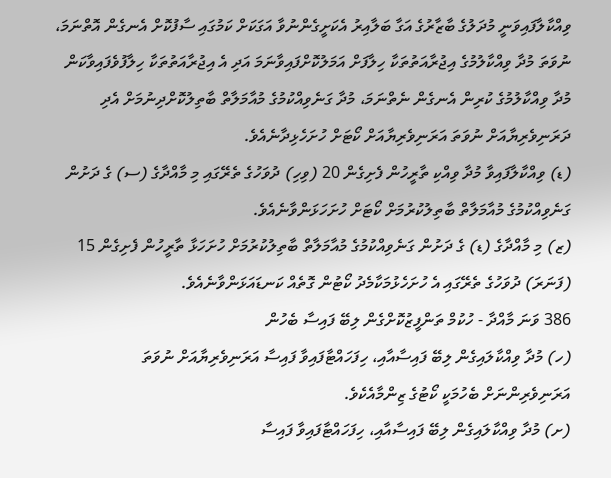ވިއްކާލާފައިވަނީ މުދަލުގެ ބާޒާރުގެ އަގާ ބަލާއިރު އެކަށީގެންނުވާ އަގަކަށް ކަމުގައި ސާފުކޮށް އެނގެން އޮތްނަމަ، ނުވަތަ މުދާ ވިއްކާލުމުގެ އިޖުރާއަތުތަކާ ހިލާފަށް އަމަލުކޮށްފައިވާނަމަ އަދި އެ އިޖުރާއަތުތަކާ ހިލާފުވެފައިވާކަން މުދާ ވިއްކާލުމުގެ ކުރިން އެނގެން ނެތްނަމަ، މުދާ ގަނެވިއްކުމުގެ މުއާމަލާތް ބާތިލުކޮށްދިނުމަށް އެދި ދަރަނިވެރިޔާއަށް ނުވަތަ އަރަނިވެރިޔާއަށް ކޯޓަށް ހުށަހެޅިދާނެއެވެ.
(ޑ) ވިއްކާލާފައިވާ މުދާ ވިއްކި ތާރީހުން ފެށިގެން 20 (ވިހި) ދުވަހުގެ ތެރޭގައި މި މާއްދާގެ (ސ) ގެ ދަށުން ގަނެވިއްކުމުގެ މުއާމަލާތް ބާތިލުކުރުމަށް ކޯޓަށް ހުށަހަޅަންވާނެއެވެ.
(ޒ) މި މާއްދާގެ (ޑ) ގެ ދަށުން ގަނެވިއްކުމުގެ މުއާމަލާތް ބާތިލުކުރުމަށް ހުށަހަޅާ ތާރީހުން ފެށިގެން 15 (ފަނަރަ) ދުވަހުގެ ތެރޭގައި އެ ހުށަހެޅުމަކާމެދު ކޯޓުން ގޮތެއް ކަނޑައަޅަންވާނެއެވެ.
386 ވަނަ މާއްދާ - ހުކުމް ތަންފީޒުކޮށްގެން ލިބޭ ފައިސާ ބެހުން
(ހ) މުދާ ވިއްކާލައިގެން ލިބޭ ފައިސާއާއި، ހިފަހައްޓާފައިވާ ފައިސާ އަރަނިވެރިޔާއަށް ނުވަތަ އަރަނިވެރިންނަށް ބެހުމަކީ ކޯޓުގެ ޒިންމާއެކެވެ.
(ށ) މުދާ ވިއްކާލައިގެން ލިބޭ ފައިސާއާއި، ހިފަހައްޓާފައިވާ ފައިސާ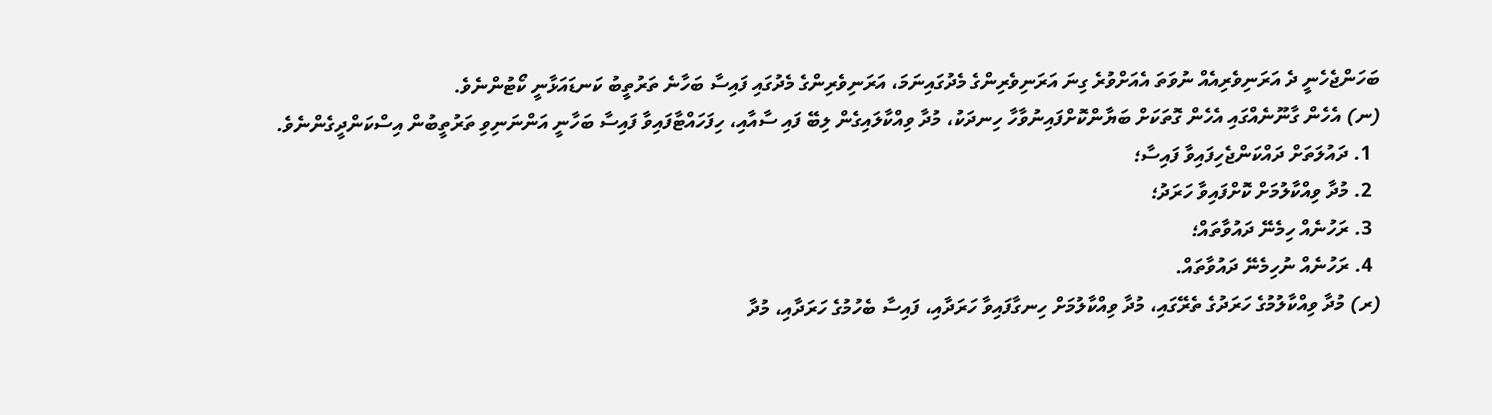ބަހަންޖެހެނީ ދެ އަރަނިވެރިއެއް ނުވަތަ އެއަށްވުރެ ގިނަ އަރަނިވެރިންގެ މެދުގައިނަމަ، އަރަނިވެރިންގެ މެދުގައި ފައިސާ ބަހާނެ ތަރުތީބު ކަނޑައަޅާނީ ކޯޓުންނެވެ.
(ނ) އެހެން ގާނޫނެއްގައި އެހެން ގޮތަކަށް ބަޔާންކޮށްފައިނުވާހާ ހިނދަކު، މުދާ ވިއްކާލައިގެން ލިބޭ ފައި ސާއާއި، ހިފަހައްޓާފައިވާ ފައިސާ ބަހާނީ އަންނަނިވި ތަރުތީބުން އިސްކަންދީގެންނެވެ.
  1. ދައުލަތަށް ދައްކަންޖެހިފައިވާ ފައިސާ؛
  2. މުދާ ވިއްކާލުމަށް ކޮށްފައިވާ ހަރަދު؛
  3. ރަހުނެއް ހިމެނޭ ދައުވާތައް؛
  4. ރަހުނެއް ނުހިމެނޭ ދައުވާތައް.
(ރ) މުދާ ވިއްކާލުމުގެ ހަރަދުގެ ތެރޭގައި، މުދާ ވިއްކާލުމަށް ހިނގާފައިވާ ހަރަދާއި، ފައިސާ ބެހުމުގެ ހަރަދާއި، މުދާ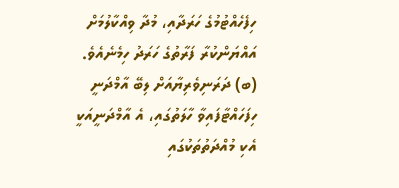ހިފެހެއްޓުމުގެ ހަރަދާއި، މުދާ ވިއްކާލުމަށް އައްޔަންކުރާ ފަރާތުގެ ހަރަދު ހިމެނެއެވެ.
(ބ) ދަރަނިވެރިޔާއަށް ލިބޭ އާމްދަނީ ހިފަހައްޓާފައިވާ ހާލަތުގައި، އެ އާމްދަނީއަކީ އެކި މުއްދަތުތަކުގައި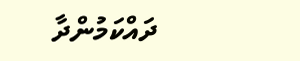ދައްކަމުންދާ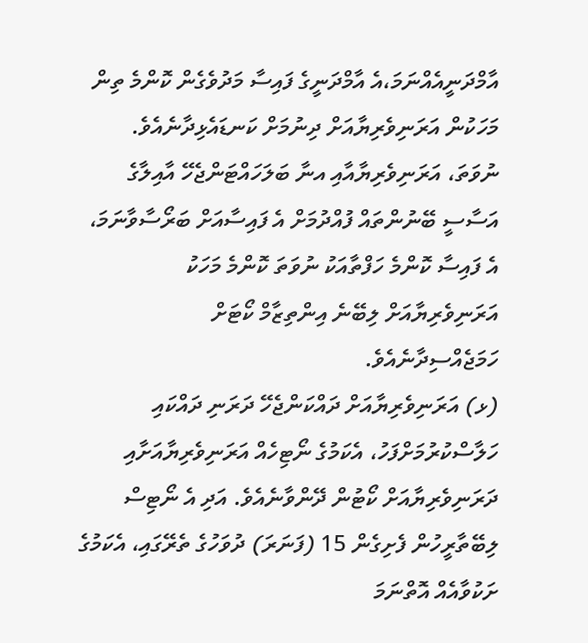އާމްދަނީއެއްނަމަ،އެ އާމްދަނީގެ ފައިސާ މަދުވެގެން ކޮންމެ ތިން މަހަކުން އަރަނިވެރިޔާއަށް ދިނުމަށް ކަނޑައެޅިދާނެއެވެ. ނުވަތަ، އަރަނިވެރިޔާއާއި އނާ ބަލަހައްޓަންޖެހޭ އާއިލާގެ އަސާސީ ބޭނުންތައް ފުއްދުމަށް އެ ފައިސާއަށް ބަރޯސާވާނަމަ، އެ ފައިސާ ކޮންމެ ހަފްތާއަކު ނުވަތަ ކޮންމެ މަހަކު އަރަނިވެރިޔާއަށް ލިބޭނެ އިންތިޒާމް ކޯޓަށް ހަމަޖެއްސިދާނެއެވެ.
(ޅ) އަރަނިވެރިޔާއަށް ދައްކަންޖެހޭ ދަރަނި ދައްކައި ހަލާސްކުރުމަށްފަހު، އެކަމުގެ ނޯޓިހެއް އަރަނިވެރިޔާއަށާއި ދަރަނިވެރިޔާއަށް ކޯޓުން ދޭންވާނެއެވެ. އަދި އެ ނޯޓިސް ލިބޭތާރީހުން ފެށިގެން 15 (ފަނަރަ) ދުވަހުގެ ތެރޭގައި، އެކަމުގެ ށަކުވާއެއް އޮތްނަމަ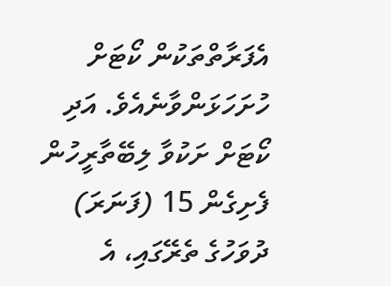އެފަރާތްތަކުން ކޯޓަށް ހުށަހަޅަންވާނެއެވެ. އަދި ކޯޓަށް ށަކުވާ ލިބޭތާރީހުން ފެށިގެން 15 (ފަނަރަ) ދުވަހުގެ ތެރޭގައި، އެ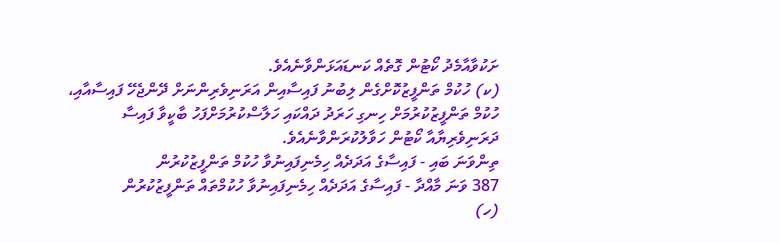ށަކުވާއާމެދު ކޯޓުން ގޮތެއް ކަނޑައަޅަންވާނެއެވެ.
(ކ) ހުކުމް ތަންފީޒުކޮށްގެން ލިބުނު ފައިސާއިން އަރަނިވެރިންނަށް ދޭންޖެހޭ ފައިސާއާއި، ހުކުމް ތަންފީޒުކުރުމަށް ހިނގި ހަރަދު ދައްކައި ހަލާސްކުރުމަށްފަހު ބާކީވާ ފައިސާ ދަރަނިވެރިޔާއާ ކޯޓުން ހަވާލުކުރަންވާނެއެވެ.
ތިންވަނަ ބައި - ފައިސާގެ އަދަދެއް ހިމެނިފައިނުވާ ހުކުމް ތަންފީޒުކުރުން
387 ވަނަ މާއްދާ - ފައިސާގެ އަދަދެއް ހިމެނިފައިނުވާ ހުކުމްތައް ތަންފީޒުކުރުން
(ހ)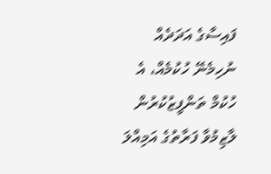ފައިސާގެ އަދަދެއް ނުހިމެނޭ ހުކުމެއް، އެ ހުކުމް ތަންފީޒުކުރުން ލާޒިމުވާ ފަރާތުގެ އަމިއްލަ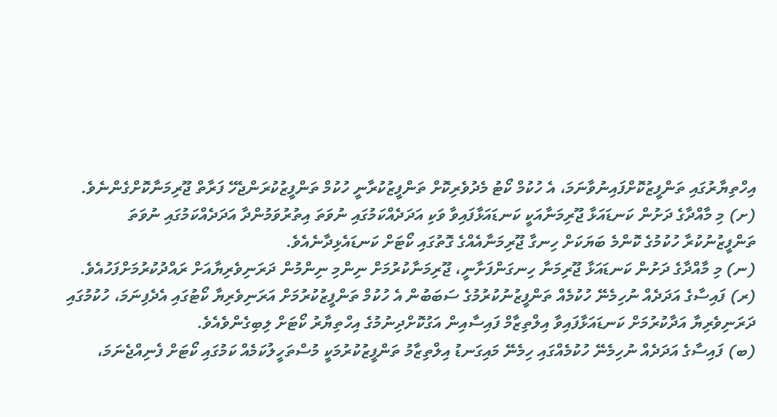އިހްތިޔާރުގައި ތަންފީޒުކޮށްފައިނުވާނަމަ، އެ ހުކުމް ކޯޓު މެދުވެރިކޮށް ތަންފީޒުކުރާނީ ހުކުމް ތަންފީޒުކުރަންޖެހޭ ފަރާތް ޖޫރިމަނާކޮށްގެންނެވެ.
(ށ) މި މާއްދާގެ ދަށުން ކަނޑައަޅާ ޖޫރިމަނާއަކީ ކަނޑައަޅާފައިވާ ވަކި އަދަދެއްކަމުގައި ނުވަތަ އިތުރުވަމުންދާ އަދަދެއްކަމުގައި ނުވަތަ ތަންފީޒުނުކުރާ ހުކުމުގެ ކޮންމެ ބަޔަކަށް ހިނގާ ޖޫރިމަނާއެއްގެ ގޮތުގައި ކޯޓަށް ކަނޑައެޅިދާނެއެވެ.
(ނ) މި މާއްދާގެ ދަށުން ކަނޑައަޅާ ޖޫރިމަނާ ހިނގަންފަށާނީ، ޖޫރިމަނާކުރުމަށް ނިންމި ނިންމުން ދަރަނިވެރިޔާއަށް ރައްދުކުރުމަށްފަހުއެވެ.
(ރ) ފައިސާގެ އަދަދެއް ނުހިމެނޭ ހުކުމެއް ތަންފީޒުނުކުރުމުގެ ސަބަބުން އެ ހުކުމް ތަންފީޒުކުރުމަށް އަރަނިވެރިޔާ ކޯޓުގައި އެދެފިނަމަ، ހުކުމުގައި ދަރަނިވެރިޔާ އަދާކުރުމަށް ކަނޑައަޅާފައިވާ އިލްތިޒާމް ފައިސާއިން އަގުކޮށްދިނުމުގެ އިހްތިޔާރު ކޯޓަށް ލިބިގެންވެއެވެ.
(ބ) ފައިސާގެ އަދަދެއް ނުހިމެނޭ ހުކުމެއްގައި ހިމެނޭ މައިގަނޑު އިލްތިޒާމު ތަންފީޒުކުރުމަކީ މުސްތަހީލުކަމެއް ކަމުގައި ކޯޓަށް ފެނިއްޖެނަމަ،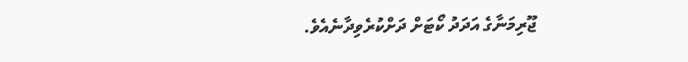ޖޫރިމަނާގެ އަދަދު ކޯޓަށް ދަށްކުރެވިދާނެއެވެ.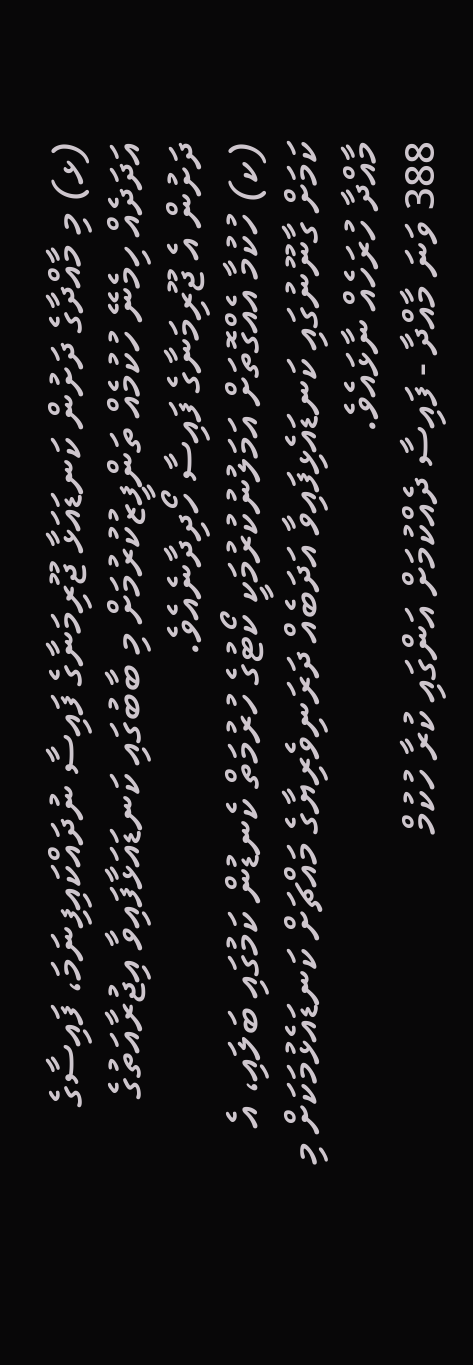(ޅ) މި މާއްދާގެ ދަށުން ކަނޑައަޅާ ޖޫރިމަނާގެ ފައިސާ ނުދައްކައިފިނަމަ، ފައިސާގެ އަދަދެއް ހިމެނޭ ހުކުމެއް ތަންފީޒުކުރުމަށް މި ބާބުގައި ކަނޑައަޅާފައިވާ އިޖުރާއަތުގެ ދަށުން އެ ޖޫރިމަނާގެ ފައިސާ ހޯދިދާނެއެވެ.
(ކ) ހުކުމާ އެއްގޮތަށް އަމަލުނުކުރުމަކީ ކޯޓުގެ ހުރުމަތް ކެނޑުން ކަމުގައި ބަލައި، އެ ކަމަށް ގާނޫނުގައި ކަނޑައެޅިފައިވާ އަދަބެއް ދަރަނިވެރިޔާގެ މައްޗަށް ކަނޑައެޅުމަކަށް މި މާއްދާ ހުރަހެއް ނާޅައެވެ.
388 ވަނަ މާއްދާ - ފައިސާ ދެއްކުމަށް އަންގައި ކުރާ ހުކުމް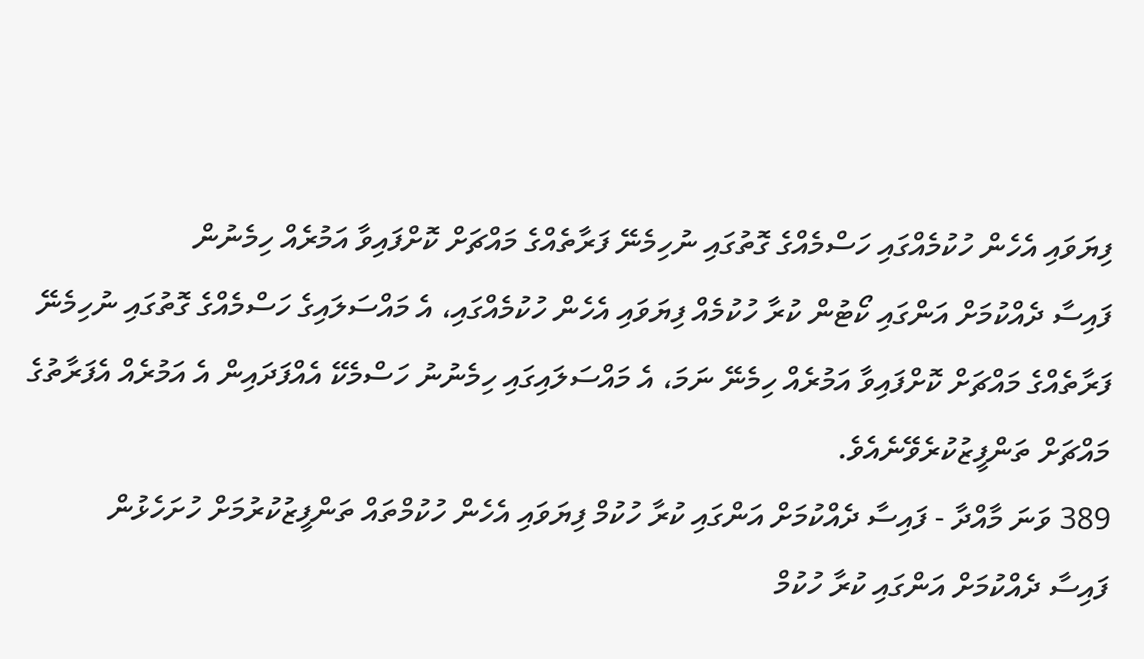ފިޔަވައި އެހެން ހުކުމެއްގައި ހަސްމެއްގެ ގޮތުގައި ނުހިމެނޭ ފަރާތެއްގެ މައްޗަށް ކޮށްފައިވާ އަމުރެއް ހިމެނުން
ފައިސާ ދެއްކުމަށް އަންގައި ކޯޓުން ކުރާ ހުކުމެއް ފިޔަވައި އެހެން ހުކުމެއްގައި، އެ މައްސަލައިގެ ހަސްމެއްގެ ގޮތުގައި ނުހިމެނޭ ފަރާތެއްގެ މައްޗަށް ކޮށްފައިވާ އަމުރެއް ހިމެނޭ ނަމަ، އެ މައްސަލައިގައި ހިމެނުނު ހަސްމެކޭ އެއްފަދައިން އެ އަމުރެއް އެފަރާތުގެ މައްޗަށް ތަންފީޒުކުރެވޭނެއެވެ.
389 ވަނަ މާއްދާ - ފައިސާ ދެއްކުމަށް އަންގައި ކުރާ ހުކުމް ފިޔަވައި އެހެން ހުކުމްތައް ތަންފީޒުކުރުމަށް ހުށަހެޅުން
ފައިސާ ދެއްކުމަށް އަންގައި ކުރާ ހުކުމް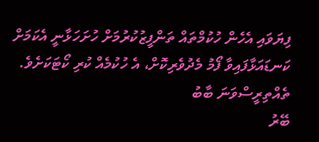ފިޔަވައި އެހެން ހުކުމްތައް ތަންފީޒުކުރުމަށް ހުށަހަޅާނީ އެކަމަށް ކަނޑައަޅާފައިވާ ފޯމު މެދުވެރިކޮށް، އެ ހުކުމެއް ކުރި ކޯޓަކަށެވެ.
ތެއްތިރީސްވަނަ ބާބު
ބޭރު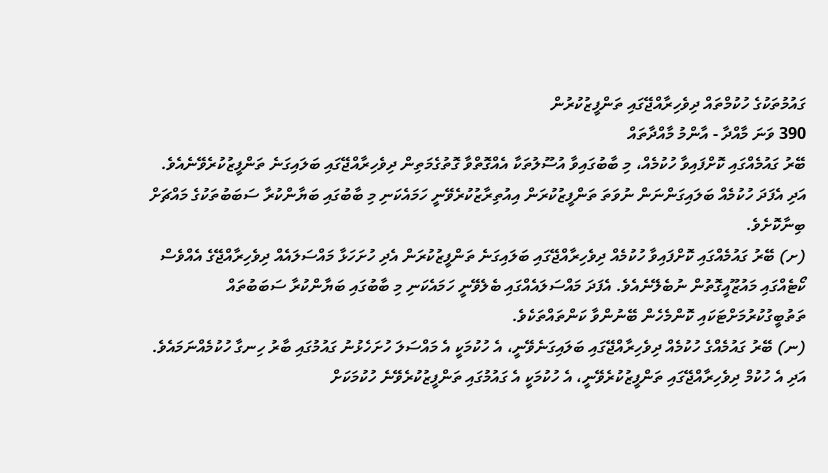ގައުމުތަކުގެ ހުކުމްތައް ދިވެހިރާއްޖޭގައި ތަންފީޒުކުރުން
390 ވަނަ މާއްދާ - އާންމު މާއްދާތައް
ބޭރު ގައުމެއްގައި ކޮށްފައިވާ ހުކުމެއް، މި ބާބުގައިވާ އުސޫލުތަކާ އެއްގޮތްވާ ގޮތުގެމަތިން ދިވެހިރާއްޖޭގައި ބަލައިގަނެ ތަންފީޒުކުރެވޭނެއެވެ. އަދި އެފަދަ ހުކުމެއް ބަލައިގަންނަން ނުވަތަ ތަންފީޒުކުރަން އިއުތިރާޒުކުރެވޭނީ ހަމައެކަނި މި ބާބުގައި ބަޔާންކުރާ ސަބަބުތަކުގެ މައްޗަށް ބިނާކޮށެވެ.
(ށ) ބޭރު ގައުމެއްގައި ކޮށްފައިވާ ހުކުމެއް ދިވެހިރާއްޖޭގައި ބަލައިގަނެ ތަންފީޒުކުރަން އެދި ހުށަހަޅާ މައްސަލައެއް ދިވެހިރާއްޖޭގެ އެއްވެސް ކޯޓެއްގައި މައުޒޫއީގޮތުން ނުބެލޭނެއެވެ. އެފަދަ މައްސަލައެއްގައި ބެލެވޭނީ ހަމައެކަނި މި ބާބުގައި ބަޔާންކުރާ ސަބަބުތައް ތަތުބީގުކުރުމަށްޓަކައި ކޮންމެހެން ބޭނުންވާ ކަންތައްތަކެވެ.
(ނ) ބޭރު ގައުމެއްގެ ހުކުމެއް ދިވެހިރާއްޖޭގައި ބަލައިގަނެވޭނީ، އެ ހުކުމަކީ އެ މައްސަލަ ހުށަހެޅުނު ގައުމުގައި ބާރު ހިނގާ ހުކުމެއްނަމައެވެ. އަދި އެ ހުކުމް ދިވެހިރާއްޖޭގައި ތަންފީޒުކުރެވޭނީ، އެ ހުކުމަކީ އެ ގައުމުގައި ތަންފީޒުކުރެވޭނެ ހުކުމަކަށް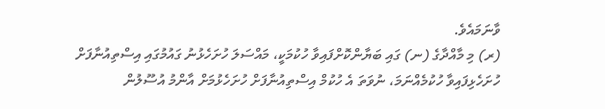ވާނަމައެވެ.
(ރ) މި މާއްދާގެ (ނ) ގައި ބަޔާންކޮށްފައިވާ ހުކުމަކީ، މައްސަލަ ހުށަހެޅުނު ގައުމުގައި އިސްތިއުނާފަށް ހުށަހެޅިފައިވާ ހުކުމެއްނަމަ، ނުވަތަ އެ ހުކުމް އިސްތިއުނާފަށް ހުށަހެޅުމަށް އާންމު އުސޫލުން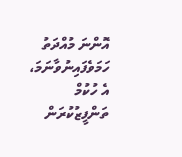އޮންނަ މުއްދަތު ހަމަވެފައިނުވާނަމަ، އެ ހުކުމް ތަންފީޒުކުރަން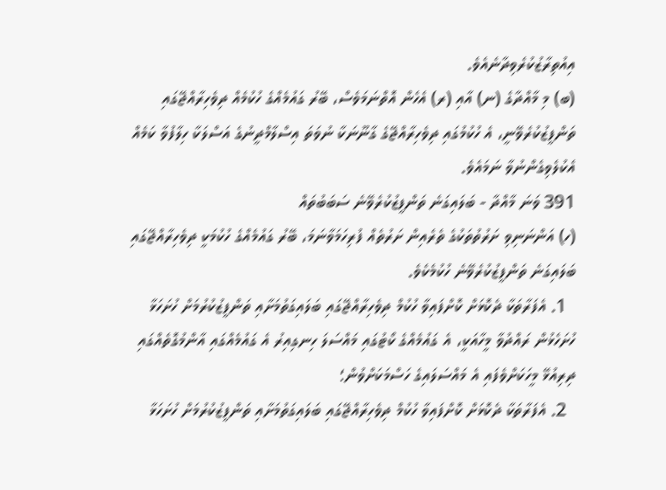އިއުތިރާޒުކުރެވިދާނެއެވެ.
(ބ) މި މާއްދާގެ (ނ) އާއި (ރ) އެހެން އޮތްނަމަވެސް، ބޭރު ގައުމެއްގެ ހުކުމެއް ދިވެހިރާއްޖޭގައި ތަންފީޒުކުރެވޭނީ، އެ ހުކުމުގައި ދިވެހިރާއްޖޭގެ ގާނޫނަކާ ނުވަތަ އިސްލާމްދީނުގެ އަސްލަކާ ހިލާފުވާ ކަމެއް އެކުލެވިގެންނުވާ ނަމައެވެ.
391 ވަނަ މާއްދާ - ބަލައިގަނެ ތަންފީޒުކުރެވޭނެ ސަބަބުތައް
(ހ) އަންނަނިވި ށަރުތުތަކުގެ ތެރެއިން ށަރުތެއް ފުރިހަމަވާނަމަ، ބޭރު ގައުމެއްގެ ހުކުމަކީ ދިވެހިރާއްޖޭގައި ބަލައިގަނެ ތަންފީޒުކުރެވޭނެ ހުކުމެކެވެ.
  1. އެފަރާތަކާ ދެކޮޅަށް ކޮށްފައިވާ ހުކުމް ދިވެހިރާއްޖޭގައި ބަލައިގަތުމަށާއި ތަންފީޒުކުރުމަށް ހުށަހަޅާ ހުށަހެޅުން ރައްދުވާ މީހާއަކީ، އެ ގައުމެއްގެ ކޯޓުގައި މައްސަލަ ހިނގިއިރު އެ ގައުމެއްގައި އާންމުގޮތެއްގައި ދިރިއުޅޭ މީހަކަށްވެފައި އެ މައްސަލައިގެ ހަސްމަކަށްވުން؛
  2. އެފަރާތަކާ ދެކޮޅަށް ކޮށްފައިވާ ހުކުމް ދިވެހިރާއްޖޭގައި ބަލައިގަތުމަށާއި ތަންފީޒުކުރުމަށް ހުށަހަޅާ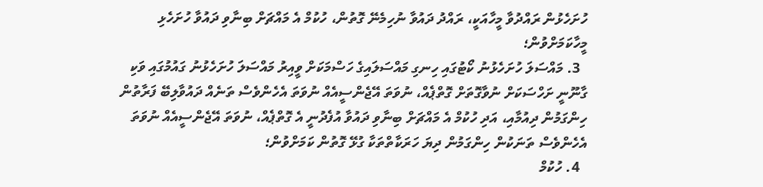ހުށަހެޅުން ރައްދުވާ މީހާއަކީ، ރައްދު ދައުވާ ނުހިމެނޭ ގޮތުން، ހުކުމް އެ މައްޗަށް ބިނާވި ދައުވާ ހުށަހެޅި މީހާކަމަށްވުން؛
  3. މައްސަލަ ހުށަހެޅުނު ކޯޓުގައި ހިނގި މައްސަލައިގެ ހަސްމަކަށް ވީއިރު މައްސަލަ ހުށަހެޅުނު ގައުމުގައި ވަކި ގާނޫނީ ށަހްސަކަށް ނުވާގޮތަށް ގޮތްޕެއް، ނުވަތަ އޭޖެންސީއެއް ނުވަތަ އެހެންވެސް ތަނެއް ދައުވާލިބޭ ފަރާތުން ހިންގަމުން ދިއުމާއި، އަދި ހުކުމް އެ މައްޗަށް ބިނާވި ދައުވާ އުފެދުނީ އެ ގޮތްޕެއް، ނުވަތަ އޭޖެންސީއެއް ނުވަތަ އެހެންވެސް ތަނަކުން ހިންގަމުން ދިޔަ ހަރަކާތްތަކާ ގުޅޭ ގޮތުން ކަމަށްވުން؛
  4. ހުކުމް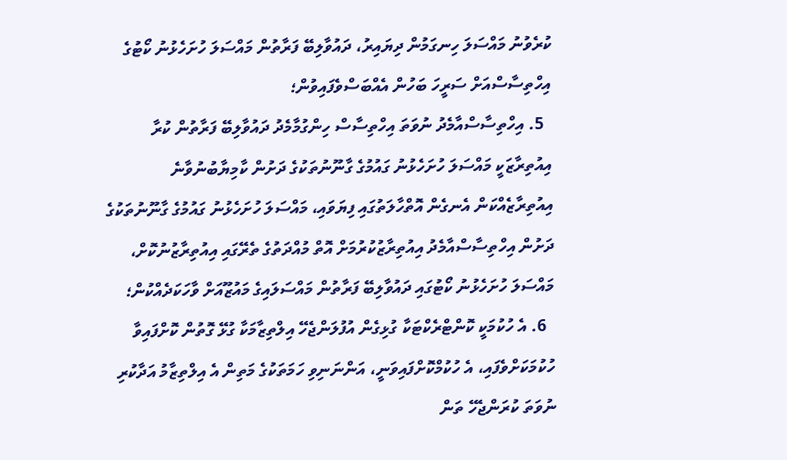ކުރެވުނު މައްސަލަ ހިނގަމުން ދިޔައިރު، ދައުވާލިބޭ ފަރާތުން މައްސަލަ ހުށަހެޅުނު ކޯޓުގެ އިހްތިސާސްއަށް ސަރީހަ ބަހުން އެއްބަސްވެފައިވުން؛
  5. އިހްތިސާސްއާމެދު ނުވަތަ އިހްތިސާސް ހިންގުމާމެދު ދައުވާލިބޭ ފަރާތުން ކުރާ އިއުތިރާޒަކީ މައްސަލަ ހުށަހެޅުނު ގައުމުގެ ގާނޫނުތަކުގެ ދަށުން ކާމިޔާބުނުވާނެ އިއުތިރާޒެއްކަން އެނގެން އޮތްހާލަތުގައި ފިޔަވައި، މައްސަލަ ހުށަހެޅުނު ގައުމުގެ ގާނޫނުތަކުގެ ދަށުން އިހްތިސާސްއާމެދު އިއުތިރާޒުކުރުމަށް އޮތް މުއްދަތުގެ ތެރޭގައި އިއުތިރާޒުނުކޮށް، މައްސަލަ ހުށަހެޅުނު ކޯޓުގައި ދައުވާލިބޭ ފަރާތުން މައްސަލައިގެ މައުޒޫއަށް ވާހަކަދެއްކުން؛
  6. އެ ހުކުމަކީ ކޮންޓްރެކްޓަކާ ގުޅިގެން އުފުލަންޖެހޭ އިލްތިޒާމަކާ ގުޅޭ ގޮތުން ކޮށްފައިވާ ހުކުމަކަށްވެފައި، އެ ހުކުމްކޮށްފައިވަނީ، އަންނަނިވި ހަމަތަކުގެ މަތިން އެ އިލްތިޒާމު އަދާކުރި ނުވަތަ ކުރަންޖެހޭ ތަން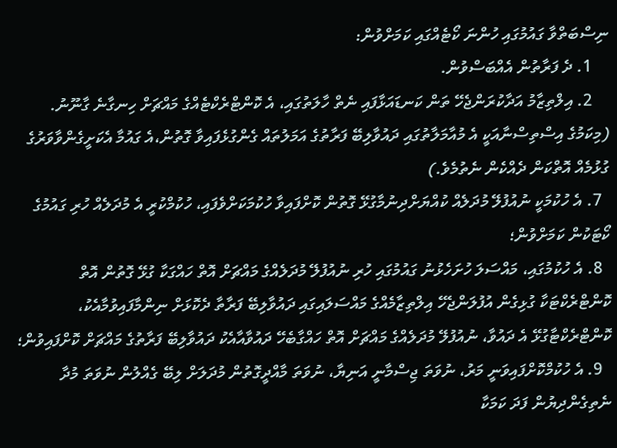ނިސްބަތްވާ ގައުމުގައި ހުންނަ ކޯޓެއްގައި ކަމަށްވުން:
    1. ދެ ފަރާތުން އެއްބަސްވުން.
    2. އިލްތިޒާމު އަދާކުރަންޖެހޭ ތަން ކަނޑައަޅާފައި ނެތް ހާލަތުގައި، އެ ކޮންޓްރެކްޓެއްގެ މައްޗަށް ހިނގާނެ ގާނޫނު. (މިކަމުގެ އިސްތިސްނާއަކީ އެ މުއާމަލާތުގައި ދައުވާލިބޭ ފަރާތުގެ އަމަލުތައް ގެންގުޅެފައިވާ ގޮތުން،އެ ގައުމާ އެކަށީގެންވާވަރުގެ ގުޅުމެއް އޮތްކަން ދެއްކެން ނެތުމެވެ.)
  7. އެ ހުކުމަކީ ނުއުފުލޭ މުދަލެއް ކުއްޔަށްދިނުމާގުޅޭ ގޮތުން ކޮށްފައިވާ ހުކުމަކަށްވެފައި، ހުކުމްކުރީ އެ މުދަލެއް ހުރި ގައުމުގެ ކޯޓަކުން ކަމަށްވުން؛
  8. އެ ހުކުމުގައި، މައްސަލަ ހުށަހެޅުނު ގައުމުގައި ހުރި ނުއުފުލޭ މުދަލެއްގެ މައްޗަށް އޮތް ހައްގަކާ ގުޅޭ ގޮތުން އޮތް ކޮންޓްރެކްޓަކާ ގުޅިގެން އުފުލަންޖެހޭ އިލްތިޒާމެއްގެ މައްސަލައިގައި ދައުވާލިބޭ ފަރާތާ ދެކޮޅަށް ނިންމާފައިވުމާއެކު، ކޮންޓްރެކްޓާގުޅޭ އެ ދައުވާ، ނުއުފުލޭ މުދަލެއްގެ މައްޗަށް އޮތް ހައްގާބެހޭ ދައުވާއާއެކު ދައުވާލިބޭ ފަރާތުގެ މައްޗަށް ކޮށްފައިވުން؛
  9. އެ ހުކުމްކޮށްފައިވަނީ މަރު، ނުވަތަ ޖިސްމާނީ އަނިޔާ، ނުވަތަ މާއްދީގޮތުން މުދަލަށް ލިބޭ ގެއްލުން ނުވަތަ މުދާ ނެތިގެންދިޔުން ފަދަ ކަމަކާ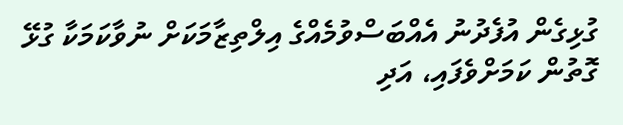ގުޅިގެން އުފެދުނު އެއްބަސްވުމެއްގެ އިލްތިޒާމަކަށް ނުވާކަމަކާ ގުޅޭ ގޮތުން ކަމަށްވެފައި، އަދި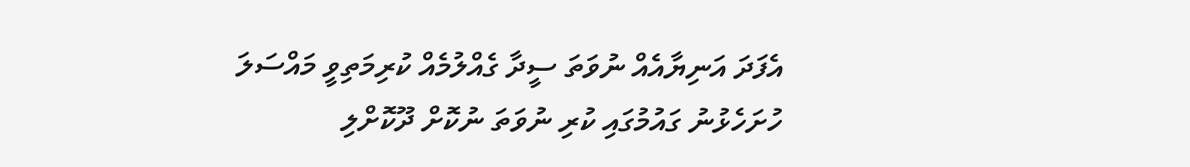އެފަދަ އަނިޔާއެއް ނުވަތަ ސީދާ ގެއްލުމެއް ކުރިމަތިވީ މައްސަލަ ހުށަހެޅުނު ގައުމުގައި ކުރި ނުވަތަ ނުކޮށް ދޫކޮށްލި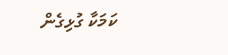ކަމަކާ ގުޅިގެން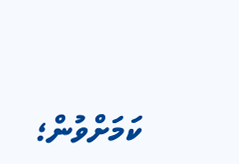ކަމަށްވުން؛